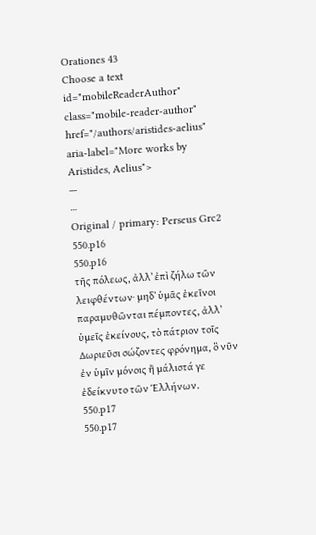Orationes 43
Choose a text
id="mobileReaderAuthor" class="mobile-reader-author" href="/authors/aristides-aelius" aria-label="More works by Aristides, Aelius">
—
⋯
Original / primary: Perseus Grc2
550.p16
550.p16
τῆς πόλεως, ἀλλʼ ἐπὶ ζήλω τῶν λειφθέντων· μηδʼ ὑμᾶς ἐκεῖνοι παραμυθῶνται πέμποντες, ἀλλʼ ὑμεῖς ἐκείνους, τὸ πάτριον τοῖς Δωριεῦσι σώζοντες φρόνημα, ὃ νῦν ἐν ὑμῖν μόνοις ἢ μάλιστά γε ἐδείκνυτο τῶν Ἑλλήνων.
550.p17
550.p17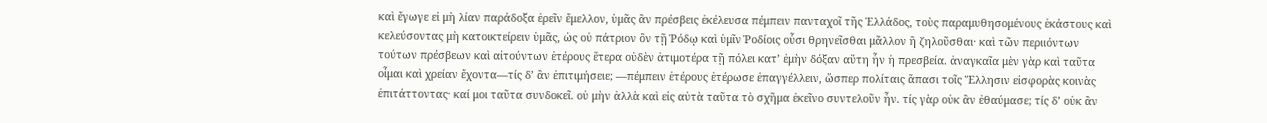καὶ ἔγωγε εἰ μὴ λίαν παράδοξα ἐρεῖν ἔμελλον, ὑμᾶς ἂν πρέσβεις ἐκέλευσα πέμπειν πανταχοῖ τῆς Ἑλλάδος, τοὺς παραμυθησομένους ἑκάστους καὶ κελεύσοντας μὴ κατοικτείρειν ὑμᾶς, ὡς οὐ πάτριον ὂν τῇ Ῥόδῳ καὶ ὑμῖν Ῥοδίοις οὖσι θρηνεῖσθαι μᾶλλον ἢ ζηλοῦσθαι· καὶ τῶν περιιόντων τούτων πρέσβεων καὶ αἰτούντων ἑτέρους ἕτερα οὐδὲν ἀτιμοτέρα τῇ πόλει κατʼ ἐμὴν δόξαν αὕτη ἦν ἡ πρεσβεία. ἀναγκαῖα μὲν γὰρ καὶ ταῦτα οἶμαι καὶ χρείαν ἔχοντα—τίς δʼ ἂν ἐπιτιμήσειε; —πέμπειν ἑτέρους ἑτέρωσε ἐπαγγέλλειν, ὥσπερ πολίταις ἅπασι τοῖς Ἕλλησιν εἰσφορὰς κοινὰς ἐπιτάττοντας· καί μοι ταῦτα συνδοκεῖ. οὐ μὴν ἀλλὰ καὶ εἰς αὐτὰ ταῦτα τὸ σχῆμα ἐκεῖνο συντελοῦν ἦν. τίς γὰρ οὐκ ἂν ἐθαύμασε; τίς δʼ οὐκ ἂν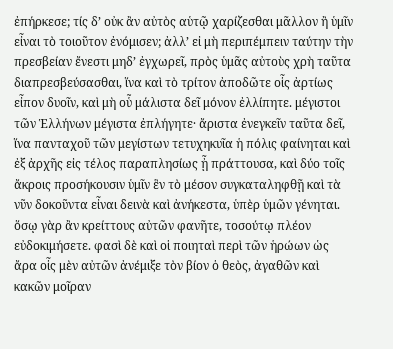ἐπήρκεσε; τίς δʼ οὐκ ἂν αὐτὸς αὑτῷ χαρίζεσθαι μᾶλλον ἢ ὑμῖν εἶναι τὸ τοιοῦτον ἐνόμισεν; ἀλλʼ εἰ μὴ περιπέμπειν ταύτην τὴν πρεσβείαν ἔνεστι μηδʼ ἐγχωρεῖ, πρὸς ὑμᾶς αὐτοὺς χρὴ ταῦτα διαπρεσβεύσασθαι, ἵνα καὶ τὸ τρίτον ἀποδῶτε οἷς ἀρτίως εἶπον δυοῖν, καὶ μὴ οὗ μάλιστα δεῖ μόνον ἐλλίπητε. μέγιστοι τῶν Ἑλλήνων μέγιστα ἐπλήγητε· ἄριστα ἐνεγκεῖν ταῦτα δεῖ, ἵνα πανταχοῦ τῶν μεγίστων τετυχηκυῖα ἡ πόλις φαίνηται καὶ ἐξ ἀρχῆς εἰς τέλος παραπλησίως ᾖ πράττουσα, καὶ δύο τοῖς ἄκροις προσήκουσιν ὑμῖν ἓν τὸ μέσον συγκαταληφθῇ καὶ τὰ νῦν δοκοῦντα εἶναι δεινὰ καὶ ἀνήκεστα, ὑπὲρ ὑμῶν γένηται. ὅσῳ γὰρ ἂν κρείττους αὐτῶν φανῆτε, τοσούτῳ πλέον εὐδοκιμήσετε. φασὶ δὲ καὶ οἱ ποιηταὶ περὶ τῶν ἡρώων ὡς ἄρα οἷς μὲν αὐτῶν ἀνέμιξε τὸν βίον ὁ θεὸς, ἀγαθῶν καὶ κακῶν μοῖραν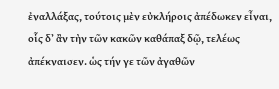ἐναλλάξας, τούτοις μὲν εὐκλήροις ἀπέδωκεν εἶναι, οἷς δʼ ἂν τὴν τῶν κακῶν καθάπαξ δῷ, τελέως ἀπέκναισεν. ὡς τήν γε τῶν ἀγαθῶν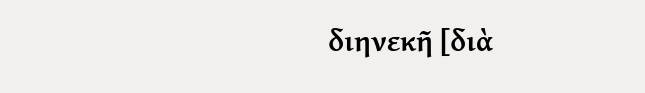διηνεκῆ [διὰ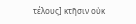τέλους] κτῆσιν οὐκ